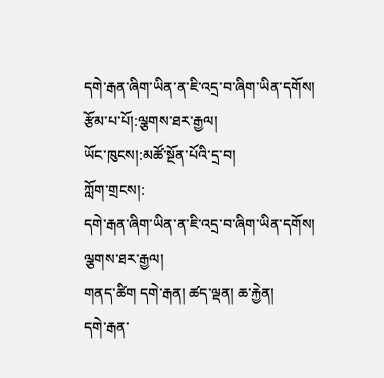དགེ་རྒན་ཞིག་ཡིན་ན་ཇི་འདྲ་བ་ཞིག་ཡིན་དགོས།
རྩོམ་པ་པོ།:ལྕགས་ཐར་རྒྱལ།
ཡོང་ཁུངས།:མཚོ་སྔོན་པོའི་དྲ་བ།
ཀློག་གྲངས།:
དགེ་རྒན་ཞིག་ཡིན་ན་ཇི་འདྲ་བ་ཞིག་ཡིན་དགོས།
ལྕགས་ཐར་རྒྱལ།
གནད་ཚིག དགེ་རྒན། ཚད་ལྡན། ཆ་རྐྱེན།
དགེ་རྒན་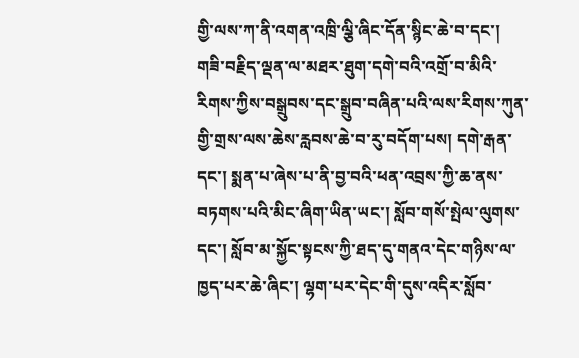གྱི་ལས་ཀ་ནི་འགན་འཁྲི་ལྕི་ཞིང་དོན་སྙིང་ཆེ་བ་དང་། གཟི་བརྗིད་ལྡན་ལ་མཐར་ཐུག་དགེ་བའི་འགྲོ་བ་མིའི་རིགས་ཀྱིས་བསྒྲུབས་དང་སྒྲུབ་བཞིན་པའི་ལས་རིགས་ཀུན་གྱི་གྲས་ལས་ཆེས་རླབས་ཆེ་བ་རུ་བདོག་པས། དགེ་རྒན་དང་། སྨན་པ་ཞེས་པ་ནི་བྱ་བའི་ཕན་འབྲས་ཀྱི་ཆ་ནས་བཏགས་པའི་མིང་ཞིག་ཡིན་ཡང་། སློབ་གསོ་སྤེལ་ལུགས་དང་། སློབ་མ་སྐྱོང་སྟངས་ཀྱི་ཐད་དུ་གནའ་དེང་གཉིས་ལ་ཁྱད་པར་ཆེ་ཞིང་། ལྷག་པར་དེང་གི་དུས་འདིར་སློབ་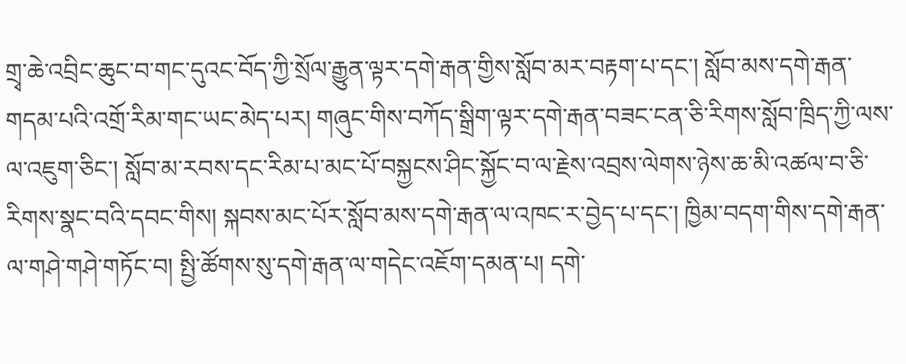གྲྭ་ཆེ་འབྲིང་ཆུང་བ་གང་དུའང་བོད་ཀྱི་སྲོལ་རྒྱུན་ལྟར་དགེ་རྒན་གྱིས་སློབ་མར་བརྟག་པ་དང་། སློབ་མས་དགེ་རྒན་གདམ་པའི་འགྲོ་རིམ་གང་ཡང་མེད་པར། གཞུང་གིས་བཀོད་སྒྲིག་ལྟར་དགེ་རྒན་བཟང་ངན་ཅི་རིགས་སློབ་ཁྲིད་ཀྱི་ལས་ལ་འཇུག་ཅིང་། སློབ་མ་རབས་དང་རིམ་པ་མང་པོ་བསྐྱངས་ཤིང་སྐྱོང་བ་ལ་རྗེས་འབྲས་ལེགས་ཉེས་ཆ་མི་འཚལ་བ་ཅི་རིགས་སྣང་བའི་དབང་གིས། སྐབས་མང་པོར་སློབ་མས་དགེ་རྒན་ལ་འཁང་ར་བྱེད་པ་དང་། ཁྱིམ་བདག་གིས་དགེ་རྒན་ལ་གཤེ་གཤེ་གཏོང་བ། སྤྱི་ཚོགས་སུ་དགེ་རྒན་ལ་གདེང་འཇོག་དམན་པ། དགེ་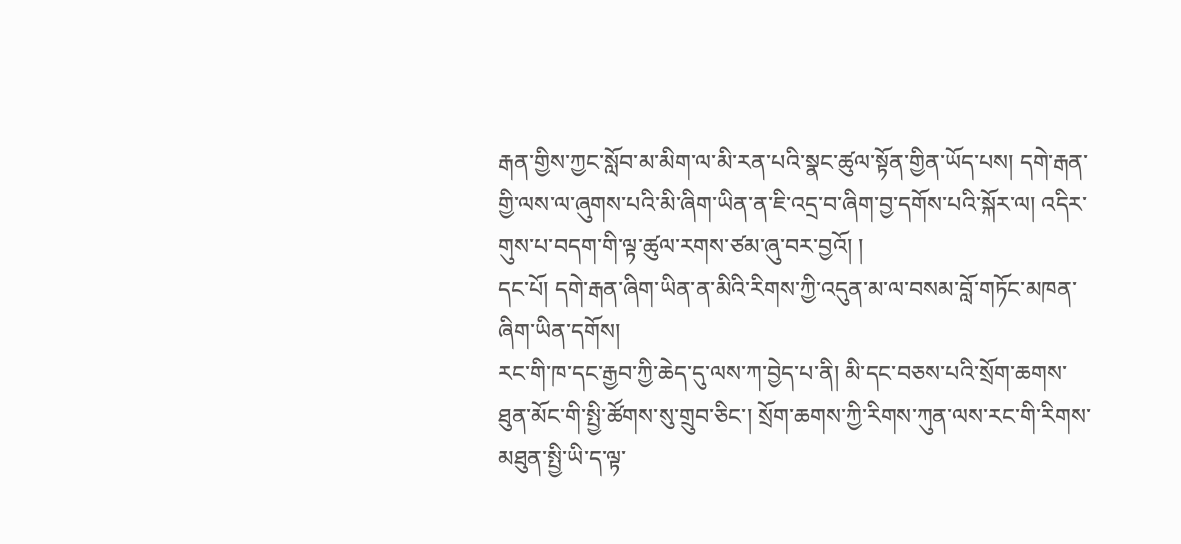རྒན་གྱིས་ཀྱང་སློབ་མ་མིག་ལ་མི་རན་པའི་སྣང་ཚུལ་སྟོན་གྱིན་ཡོད་པས། དགེ་རྒན་གྱི་ལས་ལ་ཞུགས་པའི་མི་ཞིག་ཡིན་ན་ཇི་འདྲ་བ་ཞིག་བྱ་དགོས་པའི་སྐོར་ལ། འདིར་གུས་པ་བདག་གི་ལྟ་ཚུལ་རགས་ཙམ་ཞུ་བར་བྱའོ། །
དང་པོ། དགེ་རྒན་ཞིག་ཡིན་ན་མིའི་རིགས་ཀྱི་འདུན་མ་ལ་བསམ་བློ་གཏོང་མཁན་ཞིག་ཡིན་དགོས།
རང་གི་ཁ་དང་རྒྱབ་ཀྱི་ཆེད་དུ་ལས་ཀ་བྱེད་པ་ནི། མི་དང་བཅས་པའི་སྲོག་ཆགས་ཐུན་མོང་གི་སྤྱི་ཚོགས་སུ་གྲུབ་ཅིང་། སྲོག་ཆགས་ཀྱི་རིགས་ཀུན་ལས་རང་གི་རིགས་མཐུན་སྤྱི་ཡི་ད་ལྟ་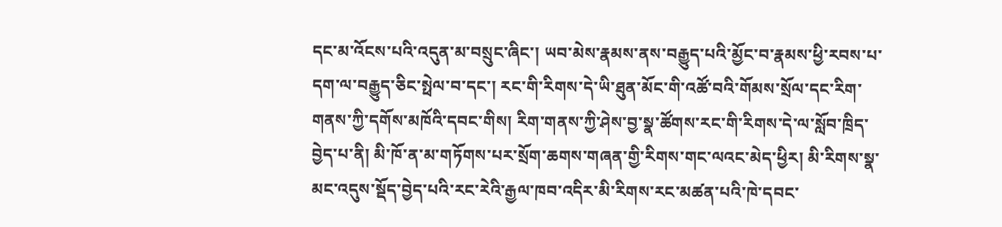དང་མ་འོངས་པའི་འདུན་མ་བསྲུང་ཞིང་། ཡབ་མེས་རྣམས་ནས་བརྒྱུད་པའི་མྱོང་བ་རྣམས་ཕྱི་རབས་པ་དག་ལ་བརྒྱུད་ཅིང་སྥེལ་བ་དང་། རང་གི་རིགས་དེ་ཡི་ཐུན་མོང་གི་འཚོ་བའི་གོམས་སྲོལ་དང་རིག་གནས་ཀྱི་དགོས་མཁོའི་དབང་གིས། རིག་གནས་ཀྱི་ཤེས་བྱ་སྣ་ཚོགས་རང་གི་རིགས་དེ་ལ་སློབ་ཁྲིད་བྱེད་པ་ནི། མི་ཁོ་ན་མ་གཏོགས་པར་སྲོག་ཆགས་གཞན་གྱི་རིགས་གང་ལའང་མེད་ཕྱིར། མི་རིགས་སྣ་མང་འདུས་སྡོད་བྱེད་པའི་རང་རེའི་རྒྱལ་ཁབ་འདིར་མི་རིགས་རང་མཚན་པའི་ཁེ་དབང་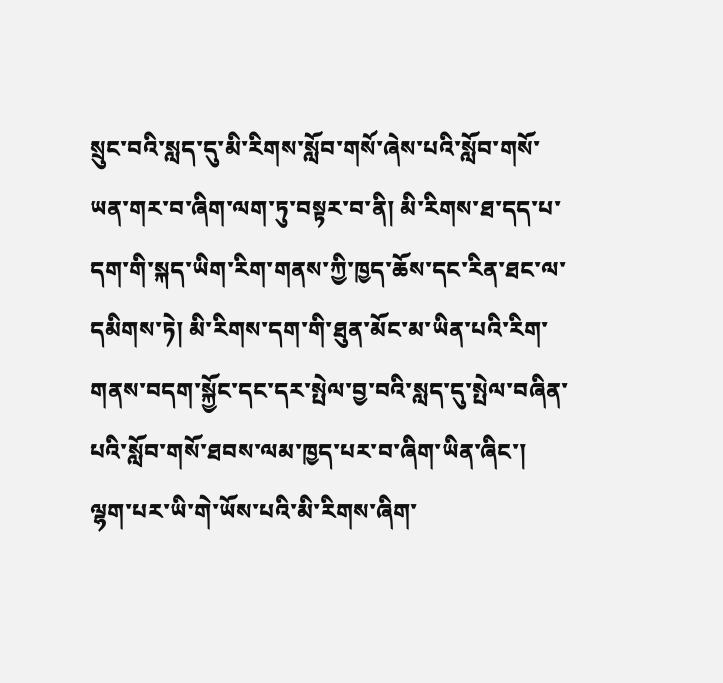སྲུང་བའི་སླད་དུ་མི་རིགས་སློབ་གསོ་ཞེས་པའི་སློབ་གསོ་ཡན་གར་བ་ཞིག་ལག་ཏུ་བསྟར་བ་ནི། མི་རིགས་ཐ་དད་པ་དག་གི་སྐད་ཡིག་རིག་གནས་ཀྱི་ཁྱད་ཆོས་དང་རིན་ཐང་ལ་དམིགས་ཏེ། མི་རིགས་དག་གི་ཐུན་མོང་མ་ཡིན་པའི་རིག་གནས་བདག་སྐྱོང་དང་དར་སྤེལ་བྱ་བའི་སླད་དུ་སྤེལ་བཞིན་པའི་སློབ་གསོ་ཐབས་ལམ་ཁྱད་པར་བ་ཞིག་ཡིན་ཞིང་། ལྷག་པར་ཡི་གེ་ཡོས་པའི་མི་རིགས་ཞིག་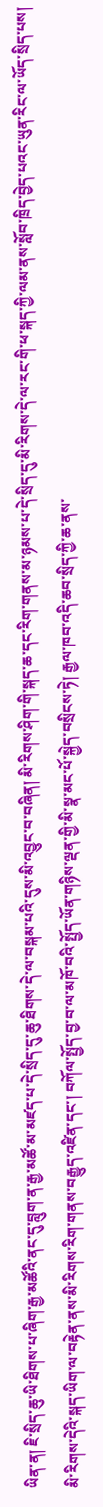ཡིན་ན། ཇི་སྲིད་ཆུ་ཡི་ཐིགས་པ་ཞིག་རྒྱ་མཚོའི་ནང་དུ་བླུག་ན་རྒྱ་མཚོ་མ་མཛད་པ་དེ་སྲིད་དུ་ཆུ་ཐིགས་དེ་ལ་བསྐམ་པའི་དུས་མི་འབྱུང་བ་བཞིན། མི་རིགས་ཤིག་གི་སྐད་ཆ་དང་རིག་གནས་མ་ཉམས་པ་དེ་སྲིད་དུ་མི་རིགས་དེ་ལ་རང་གི་ཕ་སྐད་ཀྱི་ལམ་ནས་སློབ་ཁྲིད་བྱེད་པའང་ཡུན་རིང་ལ་ཡོད་སྲིད་པས། མི་རིགས་དེའི་སྐད་ཡིག་ལ་བརྟེན་ནས་མི་རིགས་རིག་གནས་བརྒྱུད་འཛིན་དང་། བཀོལ་སྤྱོད་བྱ་བ་ལ་མཁོ་བའི་སྤྱོད་ཡོན་གཉིས་ལྡན་གྱི་མི་སྣ་མང་པོ་སྐྱེད་བསྲིངས་ཏེ། རྒྱལ་ཁབ་འདི་ཆབ་སྲིད་ཀྱི་ཆ་ནས་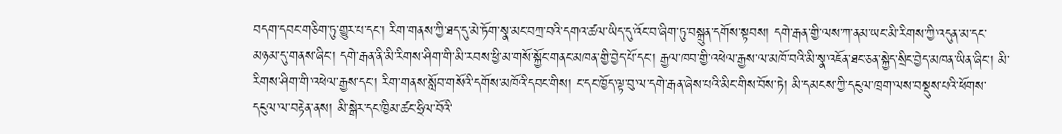བདག་དབང་གཅིག་ཏུ་གྱུར་པ་དང་། རིག་གནས་ཀྱི་ཐད་དུ་མེ་ཏོག་སྣ་མང་བཀྲ་བའི་དགའ་ཚལ་ཡིད་དུ་འོང་བ་ཞིག་ཏུ་བསྐྲུན་དགོས་སྟབས། དགེ་རྒན་གྱི་ལས་ཀ་ནམ་ཡང་མི་རིགས་ཀྱི་འདུན་མ་དང་མཉམ་དུ་གནས་ཞིང་། དགེ་རྒན་ནི་མི་རིགས་ཤིག་གི་མི་རབས་ཕྱི་མ་གསོ་སྐྱོང་གནང་མཁན་གྱི་བྱེད་པོ་དང་། རྒྱལ་ཁབ་གྱི་འཕེལ་རྒྱས་ལ་མཁོ་བའི་མི་སྣ་འཇོན་ཐང་ཅན་སྐྱེད་སྲིང་བྱེད་མཁན་ཡིན་ཞིང་། མི་རིགས་ཤིག་གི་འཕེལ་རྒྱས་དང་། རིག་གནས་སློབ་གསོའི་དགོས་མཁོའི་དབང་གིས། ང་དང་ཁྱོད་ལྟ་བུ་ལ་དགེ་རྒན་ཞེས་པའི་མིང་གིས་བོས་ཏེ། མི་དམངས་ཀྱི་དངུལ་ཁྲག་ལས་བསྡུས་པའི་ཕོགས་དངུལ་ལ་བརྟེན་ནས། མི་སྒེར་དང་ཁྱིམ་ཚང་ཧྲིལ་བོའི་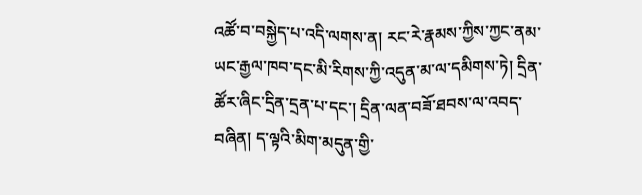འཚོ་བ་བསྐྱེད་པ་འདི་ལགས་ན། རང་རེ་རྣམས་ཀྱིས་ཀྱང་ནམ་ཡང་རྒྱལ་ཁབ་དང་མི་རིགས་ཀྱི་འདུན་མ་ལ་དམིགས་ཏེ། དྲིན་ཚོར་ཞིང་དྲིན་དྲན་པ་དང་། དྲིན་ལན་བཟོ་ཐབས་ལ་འབད་བཞིན། ད་ལྟའི་མིག་མདུན་གྱི་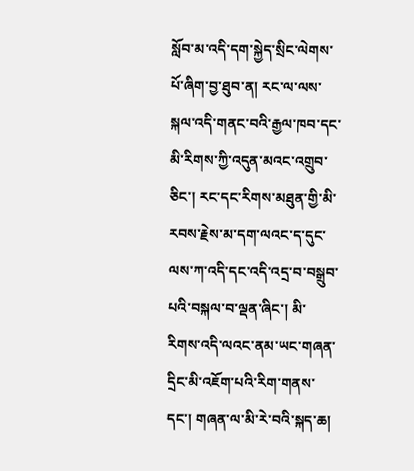སློབ་མ་འདི་དག་སྐྱེད་སྲིང་ལེགས་པོ་ཞིག་བྱ་ཐུབ་ན། རང་ལ་ལས་སྐལ་འདི་གནང་བའི་རྒྱལ་ཁབ་དང་མི་རིགས་ཀྱི་འདུན་མའང་འགྲུབ་ཅིང་། རང་དང་རིགས་མཐུན་གྱི་མི་རབས་རྗེས་མ་དག་ལའང་ད་དུང་ལས་ཀ་འདི་དང་འདི་འདྲ་བ་བསྒྲུབ་པའི་བསྐལ་བ་ལྡན་ཞིང་། མི་རིགས་འདི་ལའང་ནམ་ཡང་གཞན་དྲིང་མི་འཇོག་པའི་རིག་གནས་དང་། གཞན་ལ་མི་རེ་བའི་སྐད་ཆ།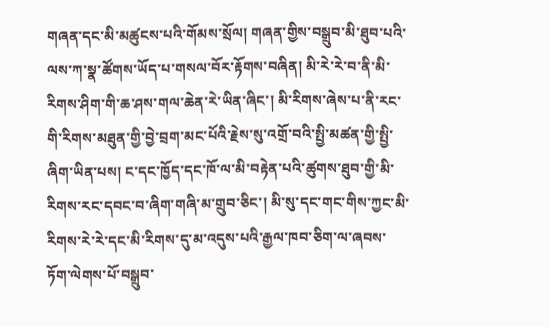གཞན་དང་མི་མཚུངས་པའི་གོམས་སྲོལ། གཞན་གྱིས་བསྒྲུབ་མི་ཐུབ་པའི་ལས་ཀ་སྣ་ཚོགས་ཡོད་པ་གསལ་བོར་རྟོགས་བཞིན། མི་རེ་རེ་བ་ནི་མི་རིགས་ཤིག་གི་ཆ་ཤས་གལ་ཆེན་རེ་ཡིན་ཞིང་། མི་རིགས་ཞེས་པ་ནི་རང་གི་རིགས་མཐུན་གྱི་བྱེ་བྲག་མང་པོའི་རྗེས་སུ་འགྲོ་བའི་སྤྱི་མཚན་གྱི་སྤྱི་ཞིག་ཡིན་པས། ང་དང་ཁྱོད་དང་ཁོ་ལ་མི་བརྟེན་པའི་ཚུགས་ཐུབ་གྱི་མི་རིགས་རང་དབང་བ་ཞིག་གཞི་མ་གྲུབ་ཅིང་། མི་སུ་དང་གང་གིས་ཀྱང་མི་རིགས་རེ་རེ་དང་མི་རིགས་དུ་མ་འདུས་པའི་རྒྱལ་ཁབ་ཅིག་ལ་ཞབས་ཏོག་ལེགས་པོ་བསྒྲུབ་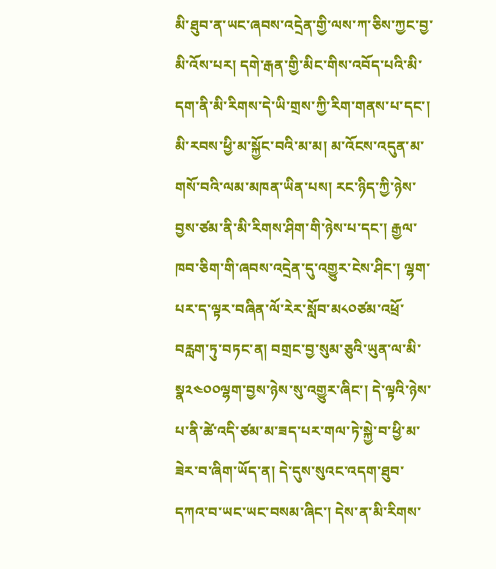མི་ཐུབ་ན་ཡང་ཞབས་འདྲེན་གྱི་ལས་ཀ་ཅིས་ཀྱང་བྱ་མི་འོས་པར། དགེ་རྒན་གྱི་མིང་གིས་འབོད་པའི་མི་དག་ནི་མི་རིགས་དེ་ཡི་གྲས་ཀྱི་རིག་གནས་པ་དང་། མི་རབས་ཕྱི་མ་སྐྱོང་བའི་མ་མ། མ་འོངས་འདུན་མ་གསོ་བའི་ལམ་མཁན་ཡིན་པས། རང་ཉིད་ཀྱི་ཉེས་བྱས་ཙམ་ནི་མི་རིགས་ཤིག་གི་ཉེས་པ་དང་། རྒྱལ་ཁབ་ཅིག་གི་ཞབས་འདྲེན་དུ་འགྱུར་ངེས་ཤིང་། ལྷག་པར་ད་ལྟར་བཞིན་ལོ་རེར་སློབ་མ༨༠ཙམ་འཕྲོ་བརླག་ཏུ་བཏང་ན། བགྲང་བྱ་སུམ་ཅུའི་ཡུན་ལ་མི་སྣ༢༤༠༠ལྷག་བྱས་ཉེས་སུ་འགྱུར་ཞིང་། དེ་ལྟའི་ཉེས་པ་ནི་ཚེ་འདི་ཙམ་མ་ཟད་པར་གལ་ཏེ་སྐྱེ་བ་ཕྱི་མ་ཟེར་བ་ཞིག་ཡོད་ན། དེ་དུས་སུའང་འདག་ཐུབ་དཀའ་བ་ཡང་ཡང་བསམ་ཞིང་། དེས་ན་མི་རིགས་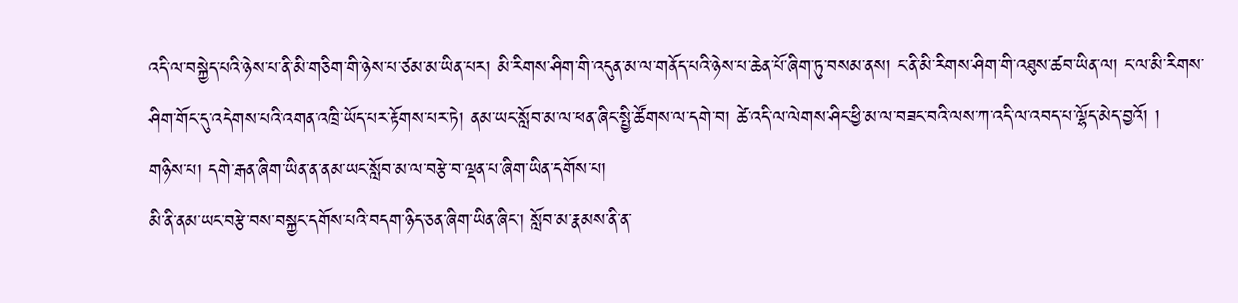འདི་ལ་བསྐྱེད་པའི་ཉེས་པ་ནི་མི་གཅིག་གི་ཉེས་པ་ཙམ་མ་ཡིན་པར། མི་རིགས་ཤིག་གི་འདུན་མ་ལ་གནོད་པའི་ཉེས་པ་ཆེན་པོ་ཞིག་ཏུ་བསམ་ནས། ང་ནི་མི་རིགས་ཤིག་གི་འཐུས་ཚབ་ཡིན་ལ། ང་ལ་མི་རིགས་ཤིག་གོང་དུ་འདེགས་པའི་འགན་འཁྲི་ཡོད་པར་རྟོགས་པར་ཏེ། ནམ་ཡང་སློབ་མ་ལ་ཕན་ཞིང་སྤྱི་ཚོགས་ལ་དགེ་བ། ཚེ་འདི་ལ་ལེགས་ཤིང་ཕྱི་མ་ལ་བཟང་བའི་ལས་ཀ་འདི་ལ་འབད་པ་ལྷོད་མེད་བྱའོ། །
གཉིས་པ། དགེ་རྒན་ཞིག་ཡིན་ན་ནམ་ཡང་སློབ་མ་ལ་བརྩེ་བ་ལྡན་པ་ཞིག་ཡིན་དགོས་པ།
མི་ནི་ནམ་ཡང་བརྩེ་བས་བསྐྱང་དགོས་པའི་བདག་ཉིད་ཅན་ཞིག་ཡིན་ཞིང་། སློབ་མ་རྣམས་ནི་ན་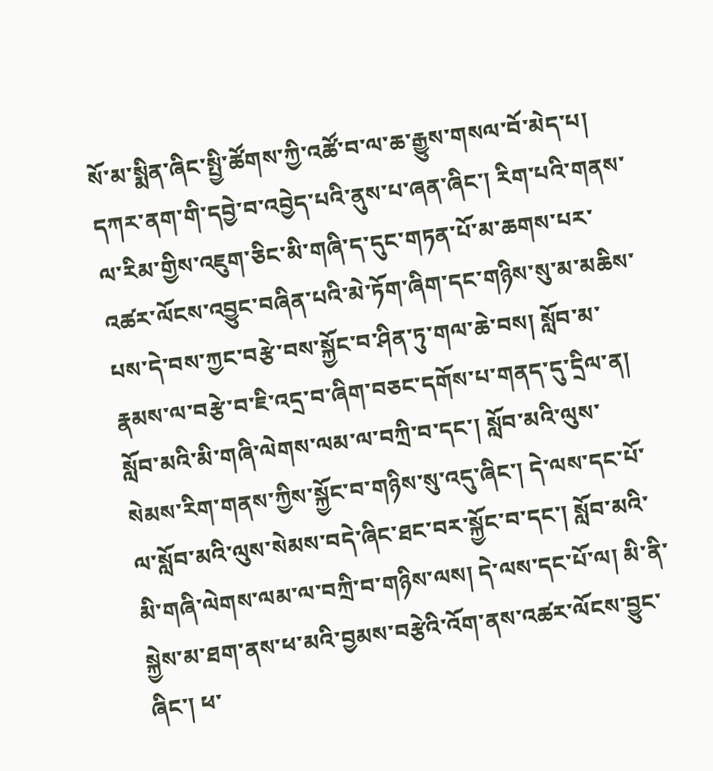སོ་མ་སྨིན་ཞིང་སྤྱི་ཚོགས་ཀྱི་འཚོ་བ་ལ་ཆ་རྒྱུས་གསལ་བོ་མེད་པ། དཀར་ནག་གི་དབྱེ་བ་འབྱེད་པའི་ནུས་པ་ཞན་ཞིང་། རིག་པའི་གནས་ལ་རིམ་གྱིས་འཇུག་ཅིང་མི་གཞི་ད་དུང་གཏན་པོ་མ་ཆགས་པར་འཚར་ལོངས་འབྱུང་བཞིན་པའི་མེ་ཏོག་ཞིག་དང་གཉིས་སུ་མ་མཆིས་པས་དེ་བས་ཀྱང་བརྩེ་བས་སྐྱོང་བ་ཤིན་ཏུ་གལ་ཆེ་བས། སློབ་མ་རྣམས་ལ་བརྩེ་བ་ཇི་འདྲ་བ་ཞིག་བཅང་དགོས་པ་གནད་དུ་དྲིལ་ན། སློབ་མའི་མི་གཞི་ལེགས་ལམ་ལ་བཀྲི་བ་དང་། སློབ་མའི་ལུས་སེམས་རིག་གནས་ཀྱིས་སྐྱོང་བ་གཉིས་སུ་འདུ་ཞིང་། དེ་ལས་དང་པོ་ལ་སློབ་མའི་ལུས་སེམས་བདེ་ཞིང་ཐང་བར་སྐྱོང་བ་དང་། སློབ་མའི་མི་གཞི་ལེགས་ལམ་ལ་བཀྲི་བ་གཉིས་ལས། དེ་ལས་དང་པོ་ལ། མི་ནི་སྐྱེས་མ་ཐག་ནས་ཕ་མའི་བྱམས་བརྩེའི་འོག་ནས་འཚར་ལོངས་བྱུང་ཞིང་། ཕ་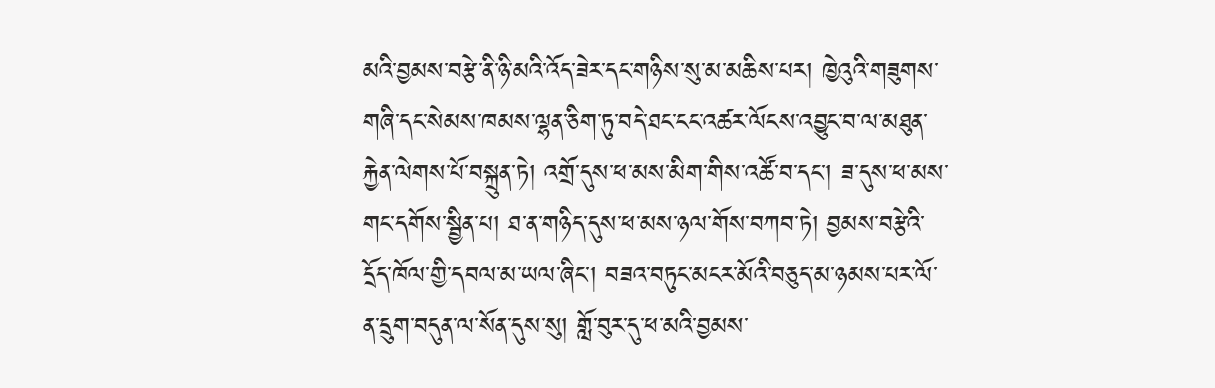མའི་བྱམས་བརྩེ་ནི་ཉི་མའི་འོད་ཟེར་དང་གཉིས་སུ་མ་མཆིས་པར། ཁྱེའུའི་གཟུགས་གཞི་དང་སེམས་ཁམས་ལྷན་ཅིག་ཏུ་བདེ་ཐང་ངང་འཚར་ལོངས་འབྱུང་བ་ལ་མཐུན་རྐྱེན་ལེགས་པོ་བསྐྲུན་ཏེ། འགྲོ་དུས་ཕ་མས་མིག་གིས་འཚོ་བ་དང་། ཟ་དུས་ཕ་མས་གང་དགོས་སྦྱིན་པ། ཐ་ན་གཉིད་དུས་ཕ་མས་ཉལ་གོས་བཀབ་ཏེ། བྱམས་བརྩེའི་དྲོད་ཁོལ་གྱི་དབལ་མ་ཡལ་ཞིང་། བཟའ་བཏུང་མངར་མོའི་བཅུད་མ་ཉམས་པར་ལོ་ན་དྲུག་བདུན་ལ་སོན་དུས་སུ། གློ་བུར་དུ་ཕ་མའི་བྱམས་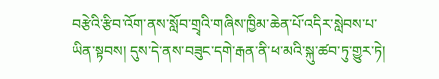བརྩེའི་རྩིབ་འོག་ནས་སློབ་གྲྭའི་གཞིས་ཁྱིམ་ཆེན་པོ་འདིར་སླེབས་པ་ཡིན་སྟབས། དུས་དེ་ནས་བཟུང་དགེ་རྒན་ནི་ཕ་མའི་སྐུ་ཚབ་ཏུ་གྱུར་ཏེ།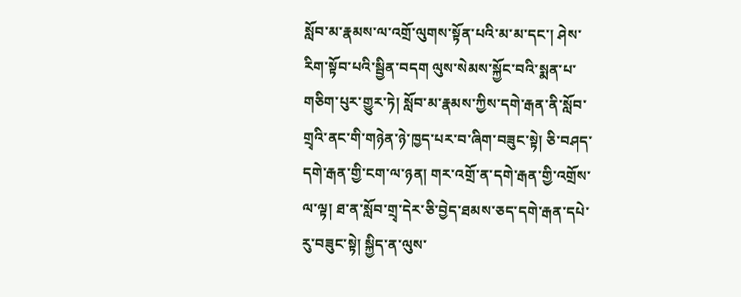སློབ་མ་རྣམས་ལ་འགྲོ་ལུགས་སྟོན་པའི་མ་མ་དང་། ཤེས་རིག་སྟོབ་པའི་སྦྱིན་བདག ལུས་སེམས་སྐྱོང་བའི་སྨན་པ་གཅིག་པུར་གྱུར་ཏེ། སློབ་མ་རྣམས་ཀྱིས་དགེ་རྒན་ནི་སློབ་གྲྭའི་ནང་གི་གཉེན་ཉེ་ཁྱད་པར་བ་ཞིག་བཟུང་སྟེ། ཅི་བཤད་དགེ་རྒན་གྱི་ངག་ལ་ཉན། གར་འགྲོ་ན་དགེ་རྒན་གྱི་འགྲོས་ལ་ལྟ། ཐ་ན་སློབ་གྲྭ་དེར་ཅི་བྱེད་ཐམས་ཅད་དགེ་རྒན་དཔེ་རུ་བཟུང་སྟེ། སྐྱིད་ན་ལུས་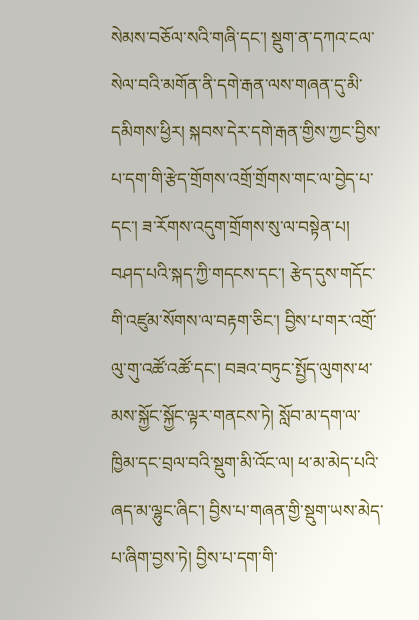སེམས་བཅོལ་སའི་གཞི་དང་། སྡུག་ན་དཀའ་ངལ་སེལ་བའི་མགོན་ནི་དགེ་རྒན་ལས་གཞན་དུ་མི་དམིགས་ཕྱིར། སྐབས་དེར་དགེ་རྒན་གྱིས་ཀྱང་བྱིས་པ་དག་གི་རྩེད་གྲོགས་འགྲོ་གྲོགས་གང་ལ་བྱེད་པ་དང་། ཟ་རོགས་འདུག་གྲོགས་སུ་ལ་བསྟེན་པ། བཤད་པའི་སྐད་ཀྱི་གདངས་དང་། རྩེད་དུས་གདོང་གི་འཛུམ་སོགས་ལ་བརྟག་ཅིང་། བྱིས་པ་གར་འགྲོ་ལུ་གུ་འཚོ་འཚོ་དང་། བཟའ་བཏུང་སྤྱོད་ལུགས་ཕ་མས་སྐྱོང་སྐྱོང་ལྟར་གནངས་ཏེ། སློབ་མ་དག་ལ་ཁྱིམ་དང་བྲལ་བའི་སྡུག་མི་འོང་ལ། ཕ་མ་མེད་པའི་ཞད་མ་ལྷུང་ཞིང་། བྱིས་པ་གཞན་གྱི་སྡུག་ཡས་མེད་པ་ཞིག་བྱས་ཏེ། བྱིས་པ་དག་གི་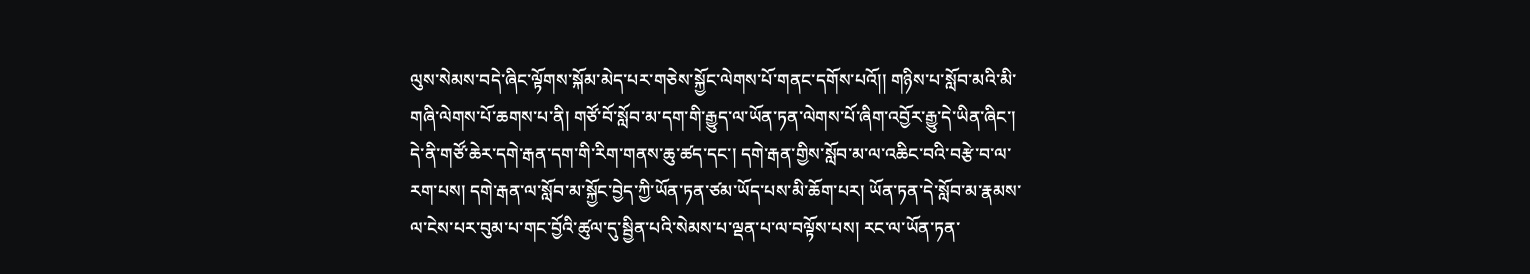ལུས་སེམས་བདེ་ཞིང་ལྟོགས་སྐོམ་མེད་པར་གཅེས་སྐྱོང་ལེགས་པོ་གནང་དགོས་པའོ།། གཉིས་པ་སློབ་མའི་མི་གཞི་ལེགས་པོ་ཆགས་པ་ནི། གཙོ་བོ་སློབ་མ་དག་གི་རྒྱུད་ལ་ཡོན་ཏན་ལེགས་པོ་ཞིག་འབྱོར་རྒྱུ་དེ་ཡིན་ཞིང་། དེ་ནི་གཙོ་ཆེར་དགེ་རྒན་དག་གི་རིག་གནས་ཆུ་ཚད་དང་། དགེ་རྒན་གྱིས་སློབ་མ་ལ་འཆིང་བའི་བརྩེ་བ་ལ་རག་པས། དགེ་རྒན་ལ་སློབ་མ་སྐྱོང་བྱེད་ཀྱི་ཡོན་ཏན་ཙམ་ཡོད་པས་མི་ཆོག་པར། ཡོན་ཏན་དེ་སློབ་མ་རྣམས་ལ་ངེས་པར་བུམ་པ་གང་བྱོའི་ཚུལ་དུ་སྦྱིན་པའི་སེམས་པ་ལྡན་པ་ལ་བལྟོས་པས། རང་ལ་ཡོན་ཏན་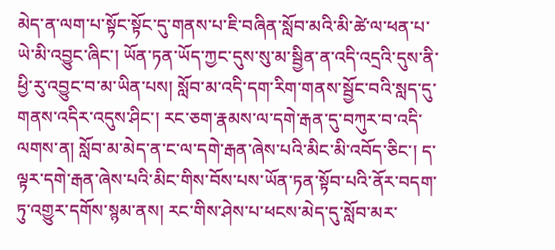མེད་ན་ལག་པ་སྟོང་སྟོང་དུ་གནས་པ་ཇི་བཞིན་སློབ་མའི་མི་ཚེ་ལ་ཕན་པ་ཡེ་མི་འབྱུང་ཞིང་། ཡོན་ཏན་ཡོད་ཀྱང་དུས་སུ་མ་སྦྱིན་ན་འདི་འདྲའི་དུས་ནི་ཕྱི་རུ་འབྱུང་བ་མ་ཡིན་པས། སློབ་མ་འདི་དག་རིག་གནས་སྦྱོང་བའི་སླད་དུ་གནས་འདིར་འདུས་ཤིང་། རང་ཅག་རྣམས་ལ་དགེ་རྒན་དུ་བཀུར་བ་འདི་ལགས་ན། སློབ་མ་མེད་ན་ང་ལ་དགེ་རྒན་ཞེས་པའི་མིང་མི་འབོད་ཅིང་། ད་ལྟར་དགེ་རྒན་ཞེས་པའི་མིང་གིས་བོས་པས་ཡོན་ཏན་སྟོབ་པའི་ནོར་བདག་ཏུ་འགྱུར་དགོས་སྙམ་ནས། རང་གིས་ཤེས་པ་ཕངས་མེད་དུ་སློབ་མར་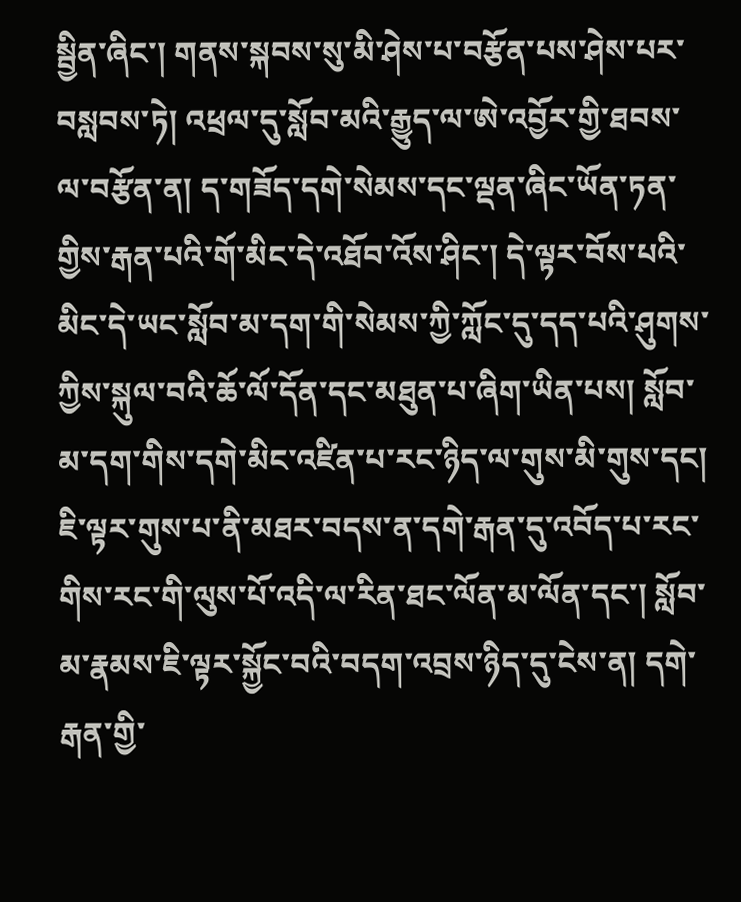སྦྱིན་ཞིང་། གནས་སྐབས་སུ་མི་ཤེས་པ་བརྩོན་པས་ཤེས་པར་བསླབས་ཏེ། འཕྲལ་དུ་སློབ་མའི་རྒྱུད་ལ་ཨེ་འབྱོར་གྱི་ཐབས་ལ་བརྩོན་ན། ད་གཟོད་དགེ་སེམས་དང་ལྡན་ཞིང་ཡོན་ཏན་གྱིས་རྒན་པའི་གོ་མིང་དེ་འཐོབ་འོས་ཤིང་། དེ་ལྟར་བོས་པའི་མིང་དེ་ཡང་སློབ་མ་དག་གི་སེམས་ཀྱི་ཀློང་དུ་དད་པའི་ཤུགས་ཀྱིས་སྐུལ་བའི་ཆོ་ལོ་དོན་དང་མཐུན་པ་ཞིག་ཡིན་པས། སློབ་མ་དག་གིས་དགེ་མིང་འཛིན་པ་རང་ཉིད་ལ་གུས་མི་གུས་དང། ཇི་ལྟར་གུས་པ་ནི་མཐར་བདས་ན་དགེ་རྒན་དུ་འབོད་པ་རང་གིས་རང་གི་ལུས་པོ་འདི་ལ་རིན་ཐང་ལོན་མ་ལོན་དང་། སློབ་མ་རྣམས་ཇི་ལྟར་སྐྱོང་བའི་བདག་འབྲས་ཉིད་དུ་ངེས་ན། དགེ་རྒན་གྱི་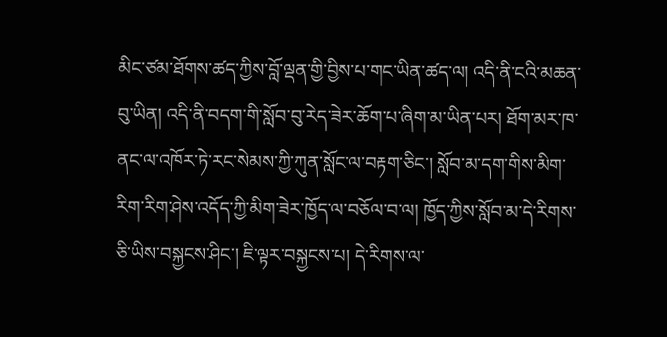མིང་ཙམ་ཐོགས་ཚད་ཀྱིས་བློ་ལྡན་གྱི་བྱིས་པ་གང་ཡིན་ཚད་ལ། འདི་ནི་ངའི་མཆན་བུ་ཡིན། འདི་ནི་བདག་གི་སློབ་བུ་རེད་ཟེར་ཆོག་པ་ཞིག་མ་ཡིན་པར། ཐོག་མར་ཁ་ནང་ལ་འཁོར་ཏེ་རང་སེམས་ཀྱི་ཀུན་སློང་ལ་བརྟག་ཅིང་། སློབ་མ་དག་གིས་མིག་རིག་རིག་ཤེས་འདོད་ཀྱི་མིག་ཟེར་ཁྱོད་ལ་བཅོལ་བ་ལ། ཁྱོད་ཀྱིས་སློབ་མ་དེ་རིགས་ཅི་ཡིས་བསྐྱངས་ཤིང་། ཇི་ལྟར་བསྐྱངས་པ། དེ་རིགས་ལ་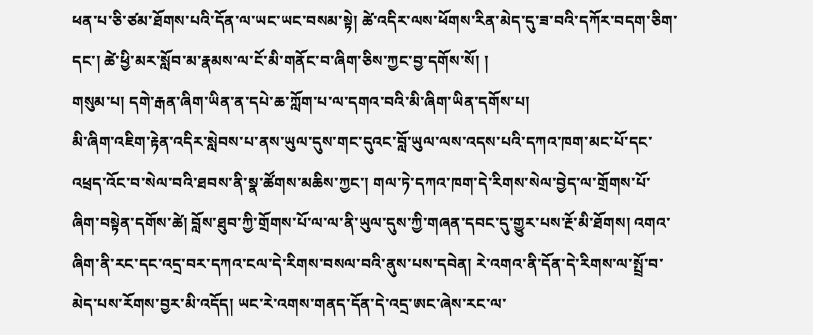ཕན་པ་ཅི་ཙམ་ཐོགས་པའི་དོན་ལ་ཡང་ཡང་བསམ་སྟེ། ཚེ་འདིར་ལས་ཕོགས་རིན་མེད་དུ་ཟ་བའི་དཀོར་བདག་ཅིག་དང་། ཚེ་ཕྱི་མར་སློབ་མ་རྣམས་ལ་ངོ་མི་གནོང་བ་ཞིག་ཅིས་ཀྱང་བྱ་དགོས་སོ། །
གསུམ་པ། དགེ་རྒན་ཞིག་ཡིན་ན་དཔེ་ཆ་ཀློག་པ་ལ་དགའ་བའི་མི་ཞིག་ཡིན་དགོས་པ།
མི་ཞིག་འཇིག་རྟེན་འདིར་སླེབས་པ་ནས་ཡུལ་དུས་གང་དུའང་བློ་ཡུལ་ལས་འདས་པའི་དཀའ་ཁག་མང་པོ་དང་འཕྲད་འོང་བ་སེལ་བའི་ཐབས་ནི་སྣ་ཚོགས་མཆིས་ཀྱང་། གལ་ཏེ་དཀའ་ཁག་དེ་རིགས་སེལ་བྱེད་ལ་གྲོགས་པོ་ཞིག་བསྟེན་དགོས་ཚེ། བློས་ཐུབ་ཀྱི་གྲོགས་པོ་ལ་ལ་ནི་ཡུལ་དུས་ཀྱི་གཞན་དབང་དུ་གྱུར་པས་རྔོ་མི་ཐོགས། འགའ་ཞིག་ནི་རང་དང་འདྲ་བར་དཀའ་ངལ་དེ་རིགས་བསལ་བའི་ནུས་པས་དབེན། རེ་འགའ་ནི་དོན་དེ་རིགས་ལ་སྤྲོ་བ་མེད་པས་རོགས་བྱར་མི་འདོད། ཡང་རེ་འགས་གནད་དོན་དེ་འདྲ་ཨང་ཞེས་རང་ལ་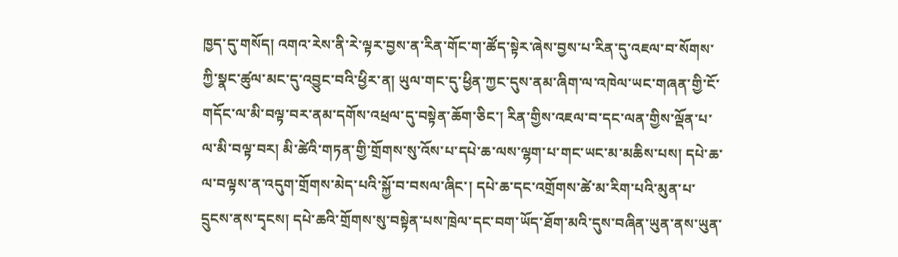ཁྱད་དུ་གསོད། འགའ་རེས་ནི་རེ་ལྟར་བྱས་ན་རིན་གོང་ག་ཚོད་སྟེར་ཞེས་བྱས་པ་རིན་དུ་འཇལ་བ་སོགས་ཀྱི་སྣང་ཚུལ་མང་དུ་འབྱུང་བའི་ཕྱིར་ན། ཡུལ་གང་དུ་ཕྱིན་ཀྱང་དུས་ནམ་ཞིག་ལ་འཁེལ་ཡང་གཞན་གྱི་ངོ་གདོང་ལ་མི་བལྟ་བར་ནམ་དགོས་འཕྲལ་དུ་བསྟེན་ཆོག་ཅིང་། རིན་གྱིས་འཇལ་བ་དང་ལན་གྱིས་ལྡོན་པ་ལ་མི་བལྟ་བར། མི་ཚེའི་གཏན་གྱི་གྲོགས་སུ་འོས་པ་དཔེ་ཆ་ལས་ལྷག་པ་གང་ཡང་མ་མཆིས་པས། དཔེ་ཆ་ལ་བལྟས་ན་འདུག་གྲོགས་མེད་པའི་སྐྱོ་བ་བསལ་ཞིང་། དཔེ་ཆ་དང་འགྲོགས་ཚེ་མ་རིག་པའི་མུན་པ་དྲུངས་ནས་དྭངས། དཔེ་ཆའི་གྲོགས་སུ་བསྟེན་པས་ཁྲེལ་དང་བག་ཡོད་ཐོག་མའི་དུས་བཞིན་ཡུན་ནས་ཡུན་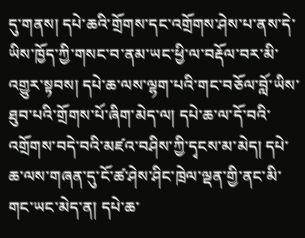དུ་གནས། དཔེ་ཆའི་གྲོགས་དང་འགྲོགས་ཤེས་པ་ནས་དེ་ཡིས་ཁྱོད་ཀྱི་གསང་བ་ནམ་ཡང་ཕྱི་ལ་བརྡོལ་བར་མི་འགྱུར་སྟབས། དཔེ་ཆ་ལས་ལྷག་པའི་གང་བཅོལ་བློ་ཡིས་ཐུབ་པའི་གྲོགས་པོ་ཞིག་མེད་ལ། དཔེ་ཆ་ལ་དོ་བའི་འགྲོགས་བདེ་བའི་མཛའ་བཤིས་ཀྱི་དྭངས་མ་མེད། དཔེ་ཆ་ལས་གཞན་དུ་ངོ་ཚ་ཤེས་ཤིང་ཁྲེལ་ལྡན་གྱི་ནང་མི་གང་ཡང་མེད་ན། དཔེ་ཆ་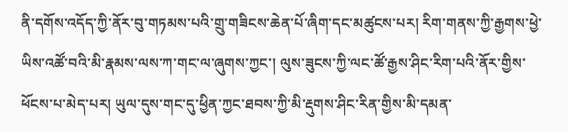ནི་དགོས་འདོད་ཀྱི་ནོར་བུ་གཏམས་པའི་གྲུ་གཟིངས་ཆེན་པོ་ཞིག་དང་མཚུངས་པར། རིག་གནས་ཀྱི་རྒྱགས་ཕྱེ་ཡིས་འཚོ་བའི་མི་རྣམས་ལས་ཀ་གང་ལ་ཞུགས་ཀྱང་། ལུས་ཟུངས་ཀྱི་ལང་ཚོ་རྒྱས་ཤིང་རིག་པའི་ནོར་གྱིས་ཕོངས་པ་མེད་པར། ཡུལ་དུས་གང་དུ་ཕྱིན་ཀྱང་ཐབས་ཀྱི་མི་རྡུགས་ཤིང་རིན་གྱིས་མི་དམན་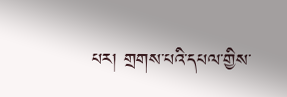པར། གྲགས་པའི་དཔལ་གྱིས་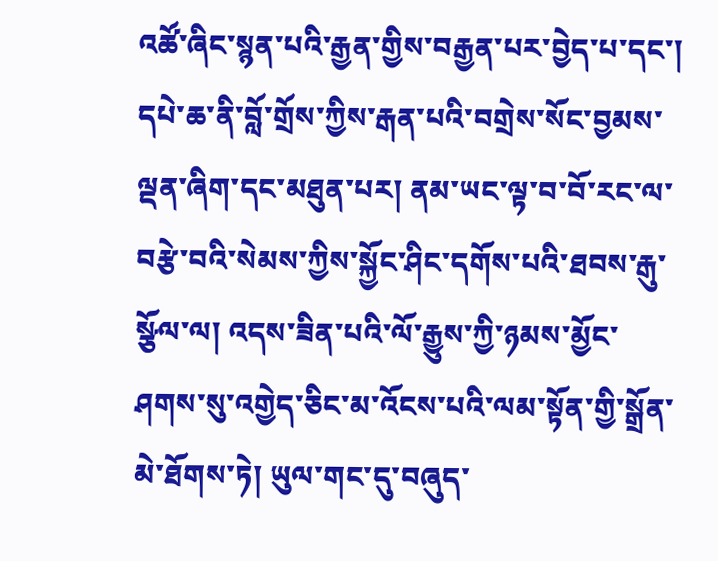འཚོ་ཞིང་སྙན་པའི་རྒྱན་གྱིས་བརྒྱན་པར་བྱེད་པ་དང་། དཔེ་ཆ་ནི་བློ་གྲོས་ཀྱིས་རྒན་པའི་བགྲེས་སོང་བྱམས་ལྡན་ཞིག་དང་མཐུན་པར། ནམ་ཡང་ལྟ་བ་བོ་རང་ལ་བརྩེ་བའི་སེམས་ཀྱིས་སྐྱོང་ཤིང་དགོས་པའི་ཐབས་རྒུ་སྩོལ་ལ། འདས་ཟིན་པའི་ལོ་རྒྱུས་ཀྱི་ཉམས་མྱོང་ཤགས་སུ་འགྱེད་ཅིང་མ་འོངས་པའི་ལམ་སྟོན་གྱི་སྒྲོན་མེ་ཐོགས་ཏེ། ཡུལ་གང་དུ་བཞུད་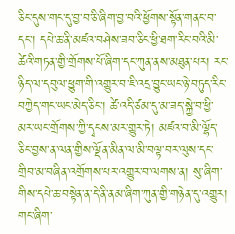ཅིང་དུས་གང་དུ་བྱ་བ་ཅི་ཞིག་བྱ་བའི་ཕྱོགས་སྟོན་གནང་བ་དང་། དཔེ་ཆ་ནི་མཛའ་བཤེས་ཟབ་ཅིང་ཕྱི་ཐག་རིང་བའི་མི་ཚེའི་གཏན་གྱི་གྲོགས་པོ་ཞིག་དང་ཀུན་ནས་མཐུན་པར། རང་ཉིད་ལ་དབུལ་ཕྱུག་གི་འགྱུར་བ་ཇི་འདྲ་བྱུང་ཡང་ཉེ་བཏུད་རིང་བཀྱེད་གང་ཡང་མེད་ཅིང་། ཚེ་འདི་ཙམ་དུ་མ་ཟད་སྐྱེ་བ་ཕྱི་མར་ཡང་གྲོགས་ཀྱི་དྭངས་མར་གྱུར་ཏེ། མཛའ་བ་མི་ལྷོད་ཅིང་བྱས་ན་ལན་གྱིས་ལྡོན་མིན་ལ་མི་བལྟ་བར་ལུས་དང་གྲིབ་མ་བཞིན་འགྲོགས་པར་འགྱུར་བ་ལགས་ན། སུ་ཞིག་གིས་དཔེ་ཆ་བསྟེན་ན་དེ་ནི་ནམ་ཞིག་ཀུན་གྱི་གཉེན་དུ་འགྱུར། གང་ཞིག་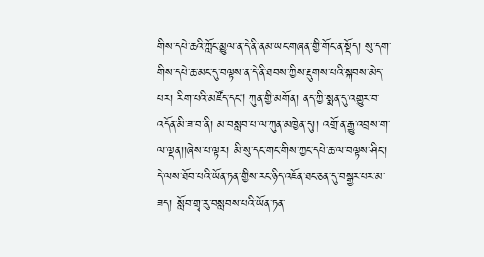གིས་དཔེ་ཆའི་ཀློང་མྱུལ་ན་དེ་ནི་ནམ་ཡང་གཞན་གྱི་གོང་ན་སྡོད། སུ་དག་གིས་དཔེ་ཆ་མང་དུ་བལྟས་ན་དེ་ནི་ཐབས་ཀྱིས་རྡུགས་པའི་སྐབས་མེད་པར། རིག་པའི་མཛོད་དང། ཀུན་གྱི་མགོན། ནད་ཀྱི་སྨན་དུ་འགྱུར་བ་འདོན་མི་ཟ་བ་ནི། མ་བསླབ་པ་ལ་ཀུན་མཁྱེན་དུ།། འགྲོ་ན་རྒྱུ་འབྲས་ག་ལ་ལྡན།།ཞེས་པ་ལྟར། མི་སུ་དང་གང་གིས་ཀྱང་དཔེ་ཆ་ལ་བལྟས་ཤིང་། དེ་ལས་ཐོབ་པའི་ཡོན་ཏན་གྱིས་རང་ཉིད་འཇོན་ཐང་ཅན་དུ་བསྒྱར་པར་མ་ཟད། སློབ་གྲྭ་རུ་བསླབས་པའི་ཡོན་ཏན་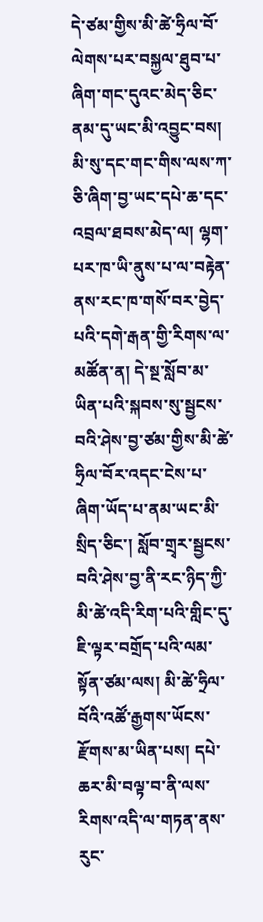དེ་ཙམ་གྱིས་མི་ཚེ་ཧྲིལ་བོ་ལེགས་པར་བསྐྱལ་ཐུབ་པ་ཞིག་གང་དུའང་མེད་ཅིང་ནམ་དུ་ཡང་མི་འབྱུང་བས། མི་སུ་དང་གང་གིས་ལས་ཀ་ཅི་ཞིག་བྱ་ཡང་དཔེ་ཆ་དང་འབྲལ་ཐབས་མེད་ལ། ལྷག་པར་ཁ་ཡི་ནུས་པ་ལ་བརྟེན་ནས་རང་ཁ་གསོ་བར་བྱེད་པའི་དགེ་རྒན་གྱི་རིགས་ལ་མཚོན་ན། དེ་སྔ་སློབ་མ་ཡིན་པའི་སྐབས་སུ་སྦྱངས་བའི་ཤེས་བྱ་ཙམ་གྱིས་མི་ཚེ་ཧྲིལ་བོར་འདང་ངེས་པ་ཞིག་ཡོད་པ་ནམ་ཡང་མི་སྲིད་ཅིང་། སློབ་གྲྭར་སྦྱངས་བའི་ཤེས་བྱ་ནི་རང་ཉིད་ཀྱི་མི་ཚེ་འདི་རིག་པའི་གླིང་དུ་ཇི་ལྟར་བགྲོད་པའི་ལམ་སྟོན་ཙམ་ལས། མི་ཚེ་ཧྲིལ་བོའི་འཚོ་རྒྱགས་ཡོངས་རྫོགས་མ་ཡིན་པས། དཔེ་ཆར་མི་བལྟ་བ་ནི་ལས་རིགས་འདི་ལ་གཏན་ནས་རུང་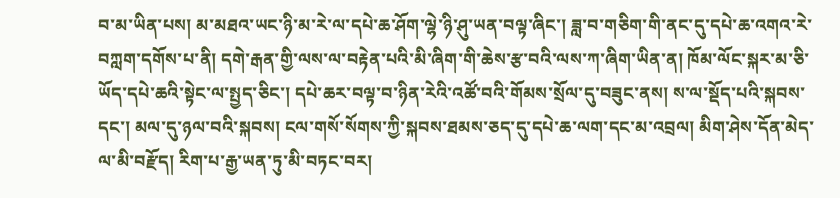བ་མ་ཡིན་པས། མ་མཐའ་ཡང་ཉི་མ་རེ་ལ་དཔེ་ཆ་ཤོག་ལྷེ་ཉི་ཤུ་ཡན་བལྟ་ཞིང་། ཟླ་བ་གཅིག་གི་ནང་དུ་དཔེ་ཆ་འགའ་རེ་བཀླག་དགོས་པ་ནི། དགེ་རྒན་གྱི་ལས་ལ་བརྟེན་པའི་མི་ཞིག་གི་ཆེས་རྩ་བའི་ལས་ཀ་ཞིག་ཡིན་ན། ཁོམ་ལོང་སྐར་མ་ཅི་ཡོད་དཔེ་ཆའི་སྟེང་ལ་སྤྱད་ཅིང་། དཔེ་ཆར་བལྟ་བ་ཉིན་རེའི་འཚོ་བའི་གོམས་སྲོལ་དུ་བཟུང་ནས། ས་ལ་སྡོད་པའི་སྐབས་དང་། མལ་དུ་ཉལ་བའི་སྐབས། ངལ་གསོ་སོགས་ཀྱི་སྐབས་ཐམས་ཅད་དུ་དཔེ་ཆ་ལག་དང་མ་འབྲལ། མིག་ཤེས་དོན་མེད་ལ་མི་བརྫོད། རིག་པ་རྒྱ་ཡན་ཏུ་མི་བཏང་བར།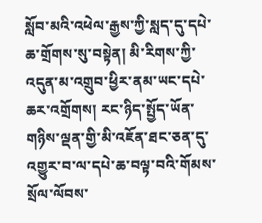སློབ་མའི་འཕེལ་རྒྱས་ཀྱི་སླད་དུ་དཔེ་ཆ་གྲོགས་སུ་བསྟེན། མི་རིགས་ཀྱི་འདུན་མ་འགྲུབ་ཕྱིར་ནམ་ཡང་དཔེ་ཆར་འགྲོགས། རང་ཉིད་སྤྱོད་ཡོན་གཉིས་ལྡན་གྱི་མི་འཇོན་ཐང་ཅན་དུ་འགྱུར་བ་ལ་དཔེ་ཆ་བལྟ་བའི་གོམས་སྲོལ་ལོབས་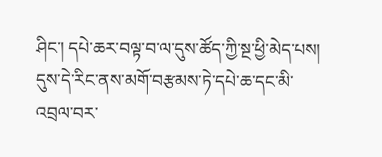ཤིང་། དཔེ་ཆར་བལྟ་བ་ལ་དུས་ཚོད་ཀྱི་སྔ་ཕྱི་མེད་པས། དུས་དེ་རིང་ནས་མགོ་བརྩམས་ཏེ་དཔེ་ཆ་དང་མི་འབྲལ་བར་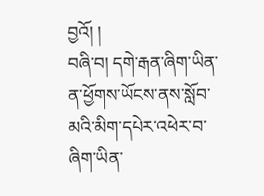བྱའོ། །
བཞི་བ། དགེ་རྒན་ཞིག་ཡིན་ན་ཕྱོགས་ཡོངས་ནས་སློབ་མའི་མིག་དཔེར་འཕེར་བ་ཞིག་ཡིན་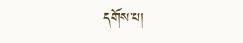དགོས་པ།